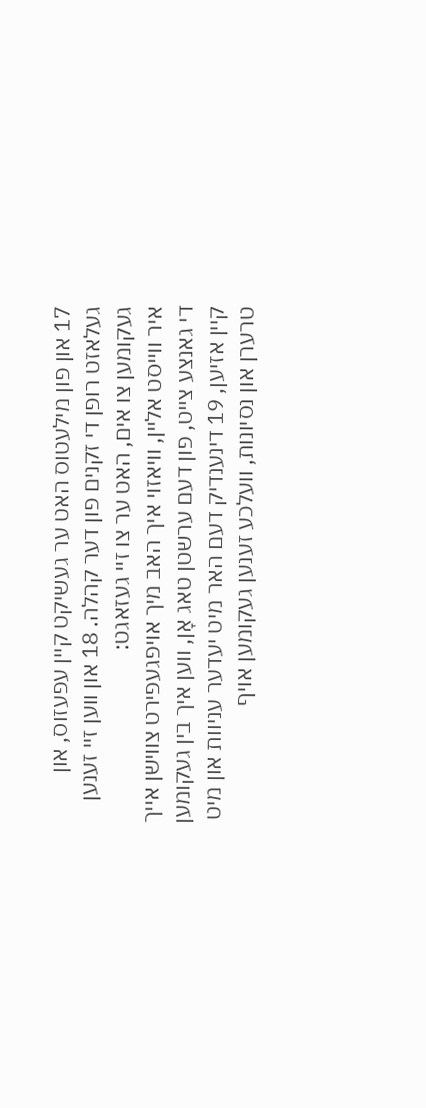17 און פון מילעטוס האט ער געשיקט קיין עפעזוס, און געלאזט רופן די זקנים פון דער קהלה. 18 און ווען זיי זענען געקומען צו אים, האט ער צו זיי געזאגט:
איר ווייסט אליין, וויאזוי איך האב מיך אויפגעפירט צווישן אייך די גאנצע צייט, פון דעם ערשטן טאג אָן, ווען איך בין געקומען קיין אזיען, 19 דינענדיק דעם האר מיט יעדער עניוות און מיט טרערן און נסיונות, וועלכע זענען געקומען אויף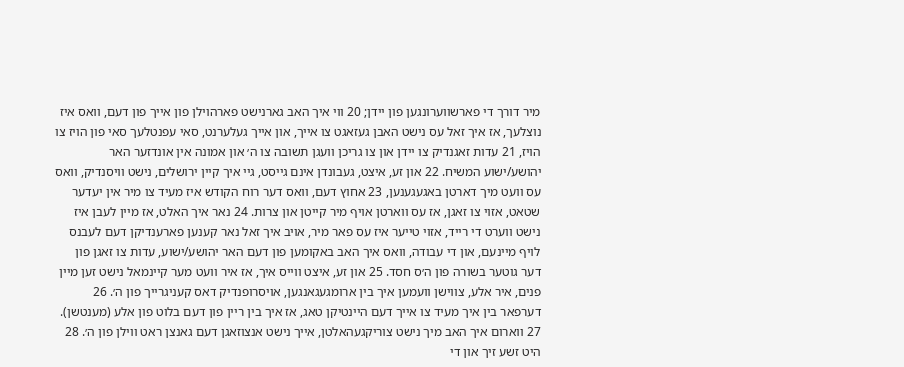מיר דורך די פארשווערונגען פון יידן; 20 ווי איך האב גארנישט פארהוילן פון אייך פון דעם, וואס איז נוצלעך, אז איך זאל עס נישט האבן געזאגט צו אייך, און אייך געלערנט, סאי עפנטלעך סאי פון הויז צו הויז, 21 עדות זאגנדיק צו יידן און צו גריכן וועגן תשובה צו ה׳ און אמונה אין אונדזער האר יהושע/ישוע המשיח. 22 און זע, איצט, געבונדן אינם גייסט, גיי איך קיין ירושלים, נישט וויסנדיק, וואס עס וועט מיך דארטן באגעגענען, 23 אחוץ דעם, וואס דער רוח הקודש איז מעיד צו מיר אין יעדער שטאט, אזוי צו זאגן, אז עס ווארטן אויף מיר קייטן און צרות. 24 נאר איך האלט, אז מיין לעבן איז נישט ווערט די רייד, אזוי טייער איז עס פאר מיר, אויב איך זאל נאר קענען פארענדיקן דעם לעבנס לויף מיינעם, און די עבודה, וואס איך האב באקומען פון דעם האר יהושע/ישוע, עדות צו זאגן פון דער גוטער בשורה פון ה׳ס חסד. 25 און זע, איצט ווייס איך, אז איר וועט מער קיינמאל נישט זען מיין פנים, איר אלע, צווישן וועמען איך בין ארומגעגאנגען, אויסרופנדיק דאס קעניגרייך פון ה׳. 26 דערפאר בין איך מעיד צו אייך דעם היינטיקן טאג, אז איך בין ריין פון דעם בלוט פון אלע (מענטשן). 27 ווארום איך האב מיך נישט צוריקגעהאלטן, אייך נישט אנצוזאגן דעם גאנצן ראט ווילן פון ה׳. 28 היט זשע זיך און די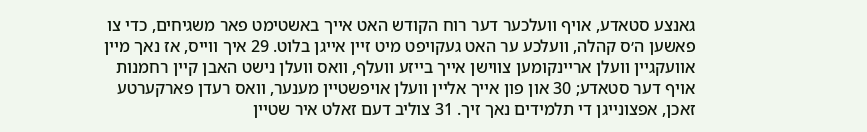גאנצע סטאדע, אויף וועלכער דער רוח הקודש האט אייך באשטימט פאר משגיחים, כדי צו פאשען ה׳ס קהלה, וועלכע ער האט געקויפט מיט זיין אייגן בלוט. 29 איך ווייס, אז נאך מיין אוועקגיין וועלן אריינקומען צווישן אייך בייזע וועלף, וואס וועלן נישט האבן קיין רחמנות אויף דער סטאדע; 30 און פון אייך אליין וועלן אויפשטיין מענער, וואס רעדן פארקערטע זאכן, אפצונייגן די תלמידים נאך זיך. 31 צוליב דעם זאלט איר שטיין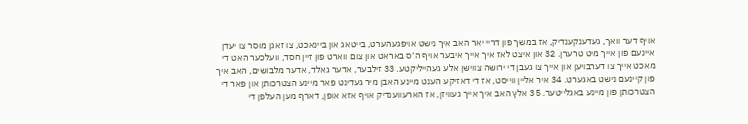אויף דער וואך, געדענקענדיק, אז במשך פון דריי יאר האב איך נישט אויפגעהערט, בייטאג און ביינאכט, צו זאגן מוסר צו יעדן איינעם פון אייך מיט טרערן. 32 און איצט לאז איך אייך איבער אויף ה׳ס באראט און צום ווארט פון זיין חסד, וועלכער האט די מאכט אייך צו דערבויען און אייך צו געבן די ירושה צווישן אלע געהייליקטע. 33 זילבער, אדער גאלד, אדער מלבושים, האב איך פון קיינעם נישט באגערט. 34 איר אליין ווייסט, אז די דאזיקע הענט מיינע האבן מיר געדינט פאר מיינע הצטרכותן און פאר די הצטרכותן פון מיינע באגלייטער. 35 אלץ האב איך אייך געוויזן, אז הארעווענדיק אויף אזא אופן, דארף מען העלפן די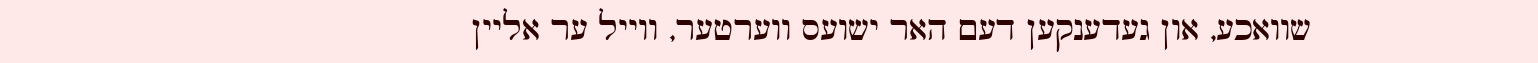שוואכע, און געדענקען דעם האר ישועס ווערטער, ווייל ער אליין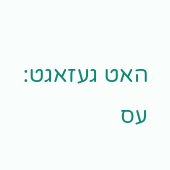האט געזאגט: עס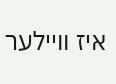איז וויילער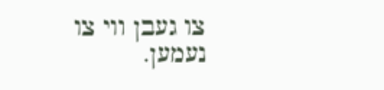צו געבן ווי צו נעמען.